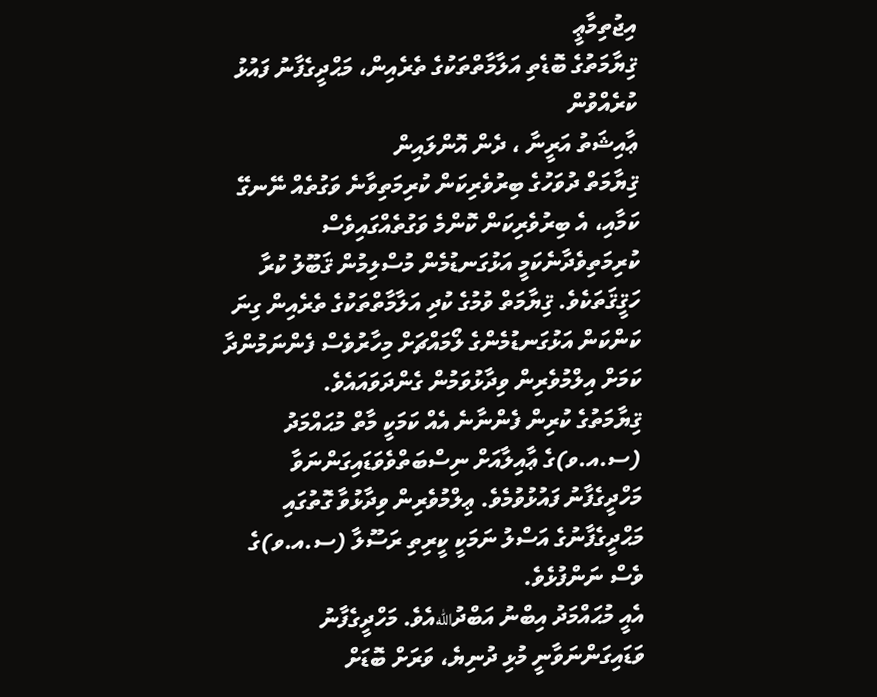އިޖުތިމާޢީ
ޤިޔާމަތުގެ ބޮޑެތި އަލާމާތްތަކުގެ ތެރެއިން، މަޙްދީގެފާނު ފައުޅު ކުރެއްވުން
ޢާއިޝަތު އަރީނާ ، ދެން އޮންލައިން
ޤިޔާމަތް ދުވަހުގެ ބިރުވެރިކަން ކުރިމަތިވާނެ ވަގުތެއް ނޭނގޭ ކަމާއި، އެ ބިރުވެރިކަން ކޮންމެ ވަގުތެއްގައިވެސް ކުރިމަތިވެދާނެކަމީ އަޅުގަނޑުމެން މުސްލިމުން ޤަބޫލު ކުރާ ހަޤީޤަތަކެވެ. ޤިޔާމަތް ވުމުގެ ކުދި އަލާމާތްތަކުގެ ތެރެއިން ގިނަ ކަންކަން އަޅުގަނޑުމެންގެ ލޯމައްޗަށް މިހާރުވެސް ފެންނަމުންދާ ކަމަށް އިލްމުވެރިން ވިދާޅުވަމުން ގެންދަވައައެވެ.
ޤިޔާމަތުގެ ކުރިން ފެންނާނެ އެއް ކަމަކީ މާތް މުޙައްމަދު (ސ.އ.ވ)ގެ ޢާއިލާއަށް ނިސްބަތްވެވަޑައިގަންނަވާ މަހްދީގެފާނު ފައުޅުވުމެވެ. ޢިލްމުވެރިން ވިދާޅުވާ ގޮތުގައި މަޙްދީގެފާނުގެ އަސްލު ނަމަކީ ކީރިތި ރަސޫލާ (ސ.އ.ވ)ގެ ވެސް ނަންފުޅެވެ.
އެއީ މުޙައްމަދު އިބްނު އަބްދުاللهއެވެ. މަހްދީގެފާނު ވަޑައިގަންނަވާނީ މުޅި ދުނިޔެ، ވަރަށް ބޮޑަށް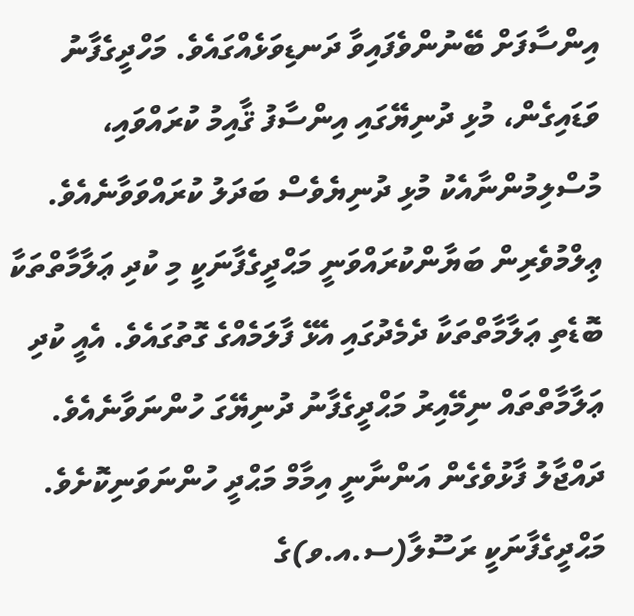އިންސާފަށް ބޭނުންވެފައިވާ ދަނޑިވަޅެއްގައެވެ. މަހްދީގެފާނު ވަޑައިގެން، މުޅި ދުނިޔޭގައި އިންސާފު ޤާއިމު ކުރައްވައި، މުސްލިމުންނާއެކު މުޅި ދުނިޔެވެސް ބަދަލު ކުރައްވަވާނެއެވެ.
ޢިލްމުވެރިން ބަޔާންކުރައްވަނީ މަޙްދީގެފާނަކީ މި ކުދި ޢަލާމާތްތަކާ ބޮޑެތި ޢަލާމާތްތަކާ ދެމެދުގައި އެޅޭ ފާލަމެއްގެ ގޮތުގައެވެ. އެއީ ކުދި ޢަލާމާތްތައް ނިމޭއިރު މަޙްދީގެފާނު ދުނިޔޭގަ ހުންނަވާނެއެވެ. ދައްޖާލު ފާޅުވެގެން އަންނާނީ އިމާމް މަޙްދީ ހުންނަވަނިކޮށެވެ.
މަޙްދީގެފާނަކީ ރަސޫލާ(ސ.އ.ވ)ގެ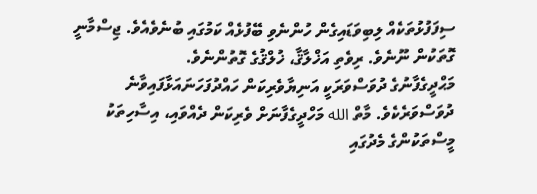ސިފަފުޅުތަކެއް ލިބިވަޑައިގެން ހުންނެވި ބޭފުޅެއް ކަމުގައި ބުނެވެއެވެ. ޖިސްމާނީ ގޮތަކުން ނޫނެވެ. ރިވެތި އަޚްލާޤާ، ޚުލްޤުގެ ގޮތުންނެވެ.
މަޙްދީގެފާނުގެ ދުވަސްވަރަކީ އަނިޔާވެރިކަން ހައްދުފަހަނައަޅާފައިވާނެ ދުވަސްވަރެކެވެ. މާތް الله މަހްދީގެފާނަށް ވެރިކަން ދެއްވައި، އިސާހިތަކު މީސްތަކުންގެ މެދުގައި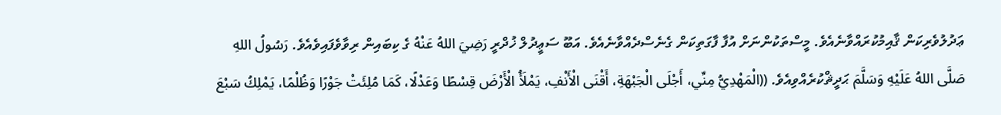ޢަދުލުވެރިކަން ޤާއިމުކުރައްވާނެއެވެ. މީސްތަކުންނަށް އުފާ ފާގަތިކަން ގެނެސްދެއްވާނެއެވެ. އަބޫ ސަޢީދުލް ޚުދްރީ رَضِيَ اللهُ عَنْهُ ގެ ކިބައިން ރިވާވެފައިވެއެވެ. رَسُولُ اللهِ صَلَّى اللهُ عَلَيْهِ وَسَلَّمَ ޙަދީޘްކުރެއްވިއެވެ. ((الْمَهْدِيُّ مِنِّي، أَجْلَى الْجَبْهَةِ، أَقْنَى الْأَنْفِ، يَمْلَأُ الْأَرْضَ قِسْطًا وَعَدْلًا، كَمَا مُلِئَتْ جَوْرًا وَظُلْمًا، يَمْلِكُ سَبْعَ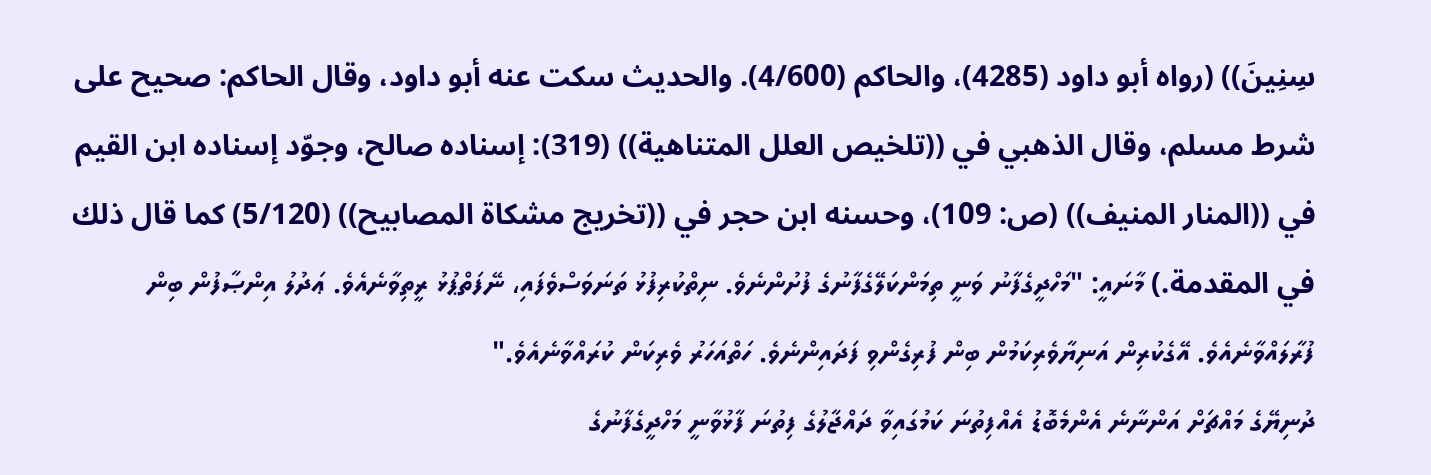سِنِينَ)) (رواه أبو داود (4285)، والحاكم (4/600). والحديث سكت عنه أبو داود، وقال الحاكم: صحيح على شرط مسلم، وقال الذهبي في ((تلخيص العلل المتناهية)) (319): إسناده صالح، وجوّد إسناده ابن القيم في ((المنار المنيف)) (ص: 109)، وحسنه ابن حجر في ((تخريج مشكاة المصابيح)) (5/120) كما قال ذلك في المقدمة.) މާނައީ: "މަހްދީގެފާނު ވަނީ ތިމަންކަލޭގެފާނުގެ ފުށުންނެވެ. ނިތްކުރިފުޅު ތަނަވަސްވެފައި، ނޭފަތްޕުޅު ރީތިވާނެއެވެ. ޢަދުލު އިންޞާފުން ބިން ފުރާލައްވާނެއެވެ. އޭގެކުރިން އަނިޔާވެރިކަމުން ބިން ފުރިގެންވި ފަދައިންނެވެ. ހަތްއަހަރު ވެރިކަން ކުރައްވާނެއެވެ."
ދުނިޔޭގެ މައްޗަށް އަންނާނެ އެންމެބޮޑު އެއްފިތުނަ ކަމުގައިވާ ދައްޖާލުގެ ފިތުނަ ފާޅުވާނީ މަހްދީގެފާނުގެ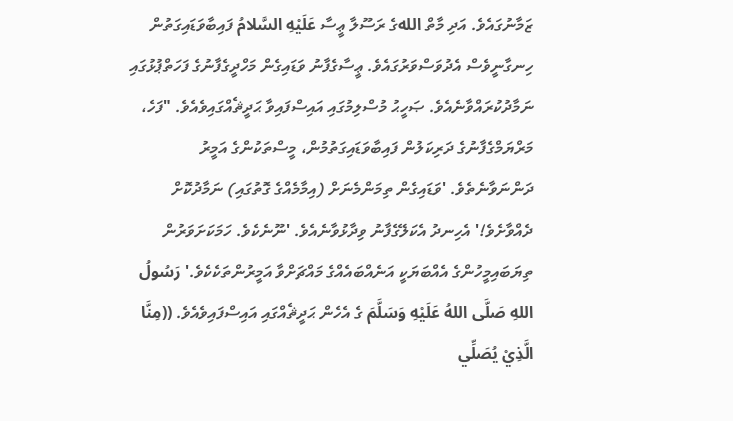ޒަމާނުގައެވެ. އަދި މާތް اللهގެ ރަސޫލާ ޢީސާ عَلَيْهِ السَّلامُ ފައިބާވަޑައިގަތުން ހިނގާނީވެސް އެދުވަސްވަރުގައެވެ. ޢީސާގެފާނު ވަޑައިގެން މަހްދީގެފާނުގެ ފަހަތްޕުޅުގައި ނަމާދުކުރައްވާނެއެވެ. ޞަހީޙު މުސްލިމުގައި އައިސްފައިވާ ޙަދީޘެއްގައިވެއެވެ. "ފަހެ، މަރްޔަމްގެފާނުގެ ދަރިކަލުން ފައިބާވަޑައިގަތުމުން، މީސްތަކުންގެ އަމީރު ދަންނަވާނެތެވެ. 'ވަޑައިގެން ތިމަންމެނަށް (އިމާމެއްގެ ގޮތުގައި) ނަމާދުކޮށް ދެއްވާށެވެ!' އެހިނދު އެކަލޭގެފާނު ވިދާޅުވާނެއެވެ. 'ނޫނެކެވެ. ހަމަކަށަވަރުން ތިޔަބައިމީހުންގެ އެއްބަޔަކީ އަނެއްބައެއްގެ މައްޗަށްވާ އަމީރުންތަކެކެވެ.' رَسُولُ اللهِ صَلَّى اللهُ عَلَيْهِ وَسَلَّمَ ގެ އެހެން ޙަދީޘެއްގައި އައިސްފައިވެއެވެ. ((مِنَّا الَّذِيْ يُصَلِّي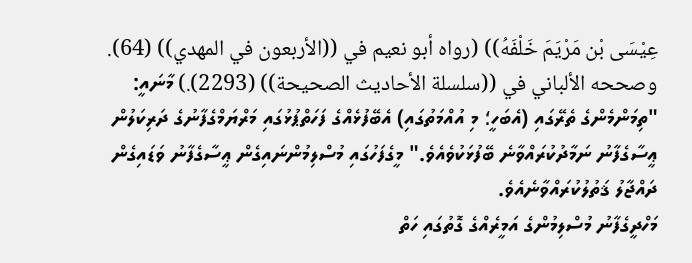عِيْسَى بْن مَرْيَمَ خَلْفَهُ)) (رواه أبو نعيم في ((الأربعون في المهدي)) (64). وصححه الألباني في ((سلسلة الأحاديث الصحيحة)) (2293).) މާނައީ: "ތިމަންމެންގެ ތެރޭގައި (އެބަހީ؛ މި އުއްމަތުގައި) އެބޭފުޅެއްގެ ފަހަތްޕުޅުގައި މަރްޔަމްގެފާނުގެ ދަރިކަލުން ޢީސާގެފާނު ނަމާދުކުރައްވާނެ ބޭފުޅަކުވެއެވެ." މީގެފަހުގައި މުސްލިމުންނައިގެން ޢީސާގެފާނު ވަޑައިގެން ދައްޖާލު ޤަތުލުކުރައްވާނެއެވެ.
މަހްދީގެފާނު މުސްލިމުންގެ އަމީރެއްގެ ގޮތުގައި ހަތް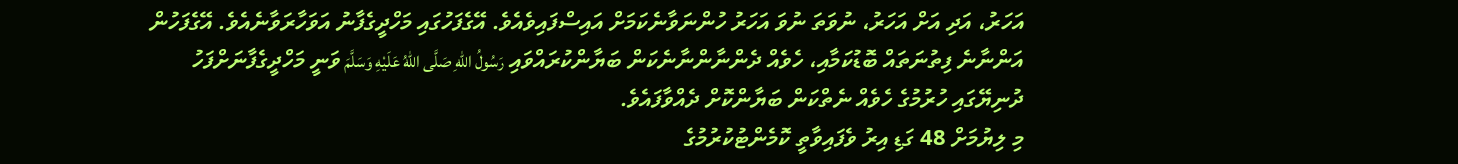އަހަރު، އަދި އަށް އަހަރު، ނުވަތަ ނުވަ އަހަރު ހުންނަވާނެކަމަށް އައިސްފައިވެއެވެ. އޭގެފަހުގައި މަހްދީގެފާނު އަވަހާރަވާނެއެވެ. އޭގެފަހުން އަންނާނެ ފިތުނަތައް ބޮޑުކަމާއި، ހެވެއް ދެންނާންނާނެކަން ބަޔާންކުރައްވައި رَسُولُ اللهِ صَلَّى اللهُ عَلَيْهِ وَسَلَّمَ ވަނީ މަހްދީގެފާނަށްފަހު ދުނިޔޭގައި ހުރުމުގެ ހެވެއް ނެތްކަން ބަޔާންކޮށް ދެއްވާފައެވެ.
މި ލިޔުމަށް 48 ގަޑި އިރު ވެފައިވާތީ ކޮމެންޓުކުރުމުގެ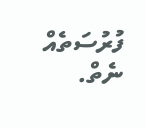ފުރުސަތެއް ނެތް.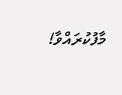މާފުކުރައްވާ!